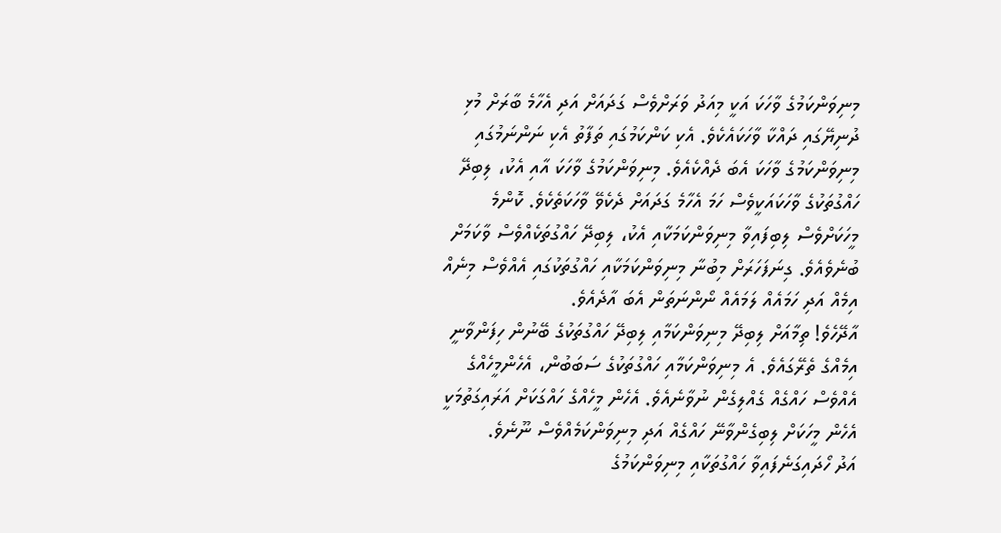މިނިވަންކަމުގެ ވާހަކަ އަކީ މިއަދު ވަރަށްވެސް ގަދައަށް އަދި އެހާމެ ބާރަށް މުޅި ދުނިޔޭގައި ދައްކާ ވާހަކައެކެވެ. އެކި ކަންކަމުގައި ތަފާތު އެކި ނަންނަމުގައި މިނިވަންކަމުގެ ވާހަކަ އެބަ ދެއްކެއެވެ. މިނިވަންކަމުގެ ވާހަކަ އާއި އެކު، ލިބިދޭ ހައްގުތަކުގެ ވާހަކައަކީވެސް ހަމަ އެހާމެ ގަދައަށް ދެކެވޭ ވާހަކަތެކެވެ. ކޮންމެ މީހަކަށްވެސް ލިބިފައިވާ މިނިވަންކަމަކާއި އެކު، ލިބިދޭ ހައްގުތަކެއްވެސް ވާކަމަށް ބުނެވެއެވެ. ގިނަފަހަރަށް މިބުނާ މިނިވަންކަމަކާއި ހައްގުތަކުގައި އެއްވެސް މިނެއް އިމެއް އަދި ހަމައެއް ލަމައެއް ނޯންނަތަން އެބަ އާދެއެވެ.
އާދޭހެވެ! ތިމާއަށް ލިބިދޭ މިނިވަންކަމާއި ލިބިދޭ ހައްގުތަކުގެ ބޭނުން ހިފަންވާނީ އިމެއްގެ ތެރޭގައެވެ. އެ މިނިވަންކަމާއި ހައްގުތަކުގެ ސަބަބުން، އެހެންމީހެއްގެ އެއްވެސް ހައްގެއް ގެއްލިގެން ނުވާނެއެވެ. އެހެން މީހެއްގެ ހައްގަކަށް އަރައިގަތުމަކީ އެހެން މީހަކަށް ލިބިގެންވާނޭ ހައްގެއް އަދި މިނިވަންކަމެއްވެސް ނޫނެވެ.
އަދު ހޯދައިގަނެފައިވާ ހައްގުތަކާއި މިނިވަންކަމުގެ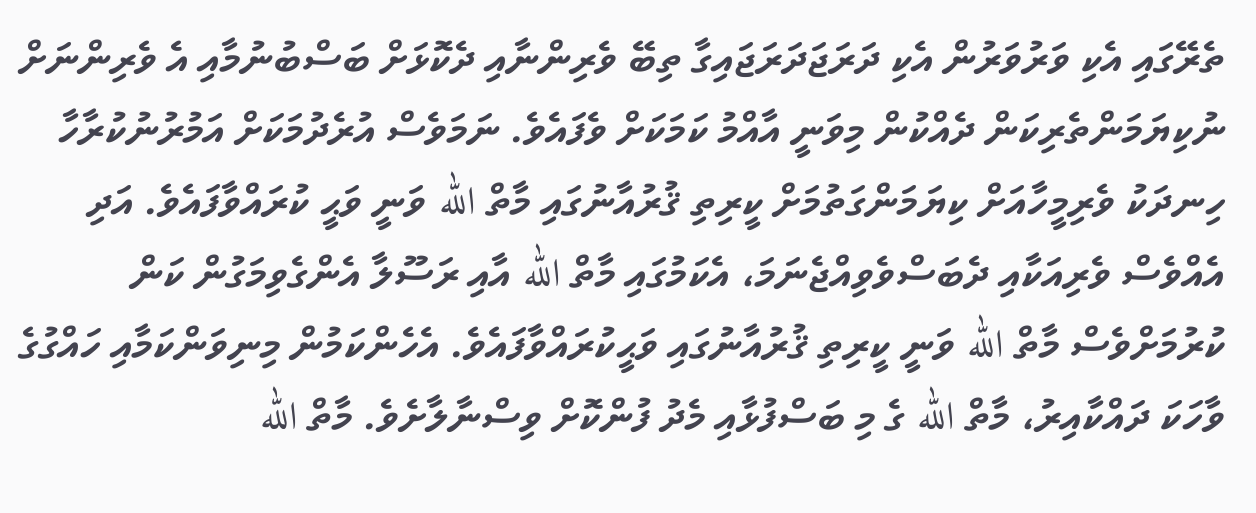ތެރޭގައި އެކި ވަރުވަރުން އެކި ދަރަޖަދަރަޖައިގާ ތިބޭ ވެރިންނާއި ދެކޮޅަށް ބަސްބުނުމާއި އެ ވެރިންނަށް ނުކިޔަމަންތެރިކަން ދެއްކުން މިވަނީ އާއްމު ކަމަކަށް ވެފައެވެ. ނަމަވެސް އުރެދުމަކަށް އަމުރުނުކުރާހާ ހިނދަކު ވެރިމީހާއަށް ކިޔަމަންގަތުމަށް ކީރިތި ޤުރުއާނުގައި މާތް الله ވަނީ ވަޙީ ކުރައްވާފައެވެ. އަދި އެއްވެސް ވެރިއަކާއި ދެބަސްވެވިއްޖެނަމަ، އެކަމުގައި މާތް الله އާއި ރަސޫލާ އެންގެވިމަގުން ކަން ކުރުމަށްވެސް މާތް الله ވަނީ ކީރިތި ޤުރުއާނުގައި ވަޙީކުރައްވާފައެވެ. އެހެންކަމުން މިނިވަންކަމާއި ހައްގުގެ ވާހަކަ ދައްކާއިރު، މާތް الله ގެ މި ބަސްފުޅާއި މެދު ފުންކޮށް ވިސްނާލާށެވެ. މާތް الله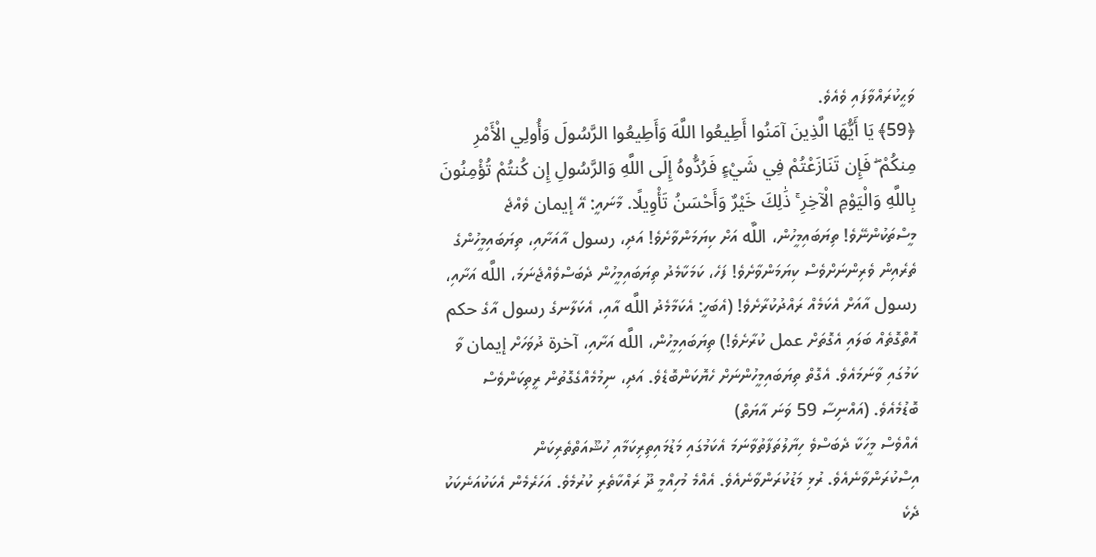ވަޙީކުރައްވާފައި ވެއެވެ.
﴿59﴾ يَا أَيُّهَا الَّذِينَ آمَنُوا أَطِيعُوا اللَّهَ وَأَطِيعُوا الرَّسُولَ وَأُولِي الْأَمْرِ مِنكُمْ ۖ فَإِن تَنَازَعْتُمْ فِي شَيْءٍ فَرُدُّوهُ إِلَى اللَّهِ وَالرَّسُولِ إِن كُنتُمْ تُؤْمِنُونَ بِاللَّهِ وَالْيَوْمِ الْآخِرِ ۚ ذَٰلِكَ خَيْرٌ وَأَحْسَنُ تَأْوِيلًا. މާނައީ: އޭ إيمان ވެއްޖެ މީސްތަކުންނޭވެ! ތިޔަބައިމީހުން، اللَّه އަށް ކިޔަމަންވާށެވެ! އަދި، رسول އާއަށާއި، ތިޔަބައިމީހުންގެ ތެރެއިން ވެރިންނަށްވެސް ކިޔަމަންވާށެވެ! ފަހެ، ކަމަކާމެދު ތިޔަބައިމީހުން ދެބަސްވެއްޖެނަމަ، اللَّه އަށާއި، رسول އާއަށް އެކަމެއް ރައްދުކުރާށެވެ! (އެބަހީ: އެކަމާމެދު اللَّه އާއި، އެކަލާނގެ رسول އާގެ حكم އޮތްގޮތެއް ބަލައި އެގޮތަށް عمل ކުރާށެވެ!) ތިޔަބައިމީހުން، اللَّه އަށާއި، آخرة ދުވަހަށް إيمان ވާ ކަމުގައި ވާނަމައެވެ. އެގޮތް ތިޔަބައިމީހުންނަށް ހެޔޮކަންބޮޑެވެ. އަދި، ނިމުމެއްގެގޮތުން ރީތިކަންވެސް ބޮޑުމެއެވެ. (އައްނިސާ 59 ވަނަ އާޔަތް)
އެއްވެސް މީހަކާ ދެބަސްވެ ހިޔާލުތަފާތުވާނަމަ އެކަމުގައި މަޑުމައިތިރިކަމާއި ހުޝޫއަތްތެރިކަން އިސްކުރަންވާނެއެވެ. ރުޅި މަޑުކުރަންވާނެއެވެ. އެއްމެ މުހިއްމީ ދޫ ރައްކާތެރި ކުރުމެވެ. އަހަރެމެން އެކަކުއަނެކަކު ދެކެ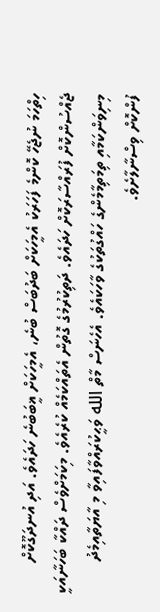ހިތްހަމަ ނުޖެހޭ ކޮންމެ ފަހަރަކު އެމީހަކަށް ބަދުބަސް ބުނެ، އެމީހަކަށް ޣީބަބުނެ ހަދައެވެ. އަދި އުނދަގޫކޮށް ޖެއްސުންކޮށް ފުރައްސާރަކޮށް ހަދައެވެ. ދަތިކުރުމުގެ ގޮތުން އެތައްކަމެއް ކުރެއެވެ. މިކަމަށްވެސް ދައްކާ ބަހަނާއަކީ މިނިވަންކަމާއި ތިމަތިމާމެންގެ ހައްގުތަކުގެ ވާހަކައެވެ. އެހެނަސް މާތް الله ވަޙީކުރައްވާފައިވާ މި އާޔަތާއިމެދު ފުންކޮށް ވިސްނާލާށެވެ.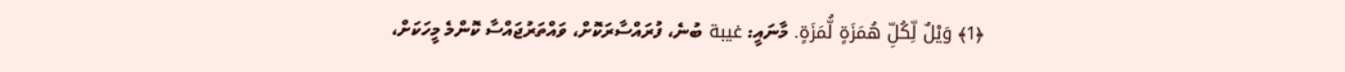﴿1﴾ وَيْلٌ لِّكُلِّ هُمَزَةٍ لُّمَزَةٍ. މާނައީ: غيبة ބުނެ، ފުރައްސާރަކޮށް، ވައްތަރުޖައްސާ ކޮންމެ މީހަކަށް،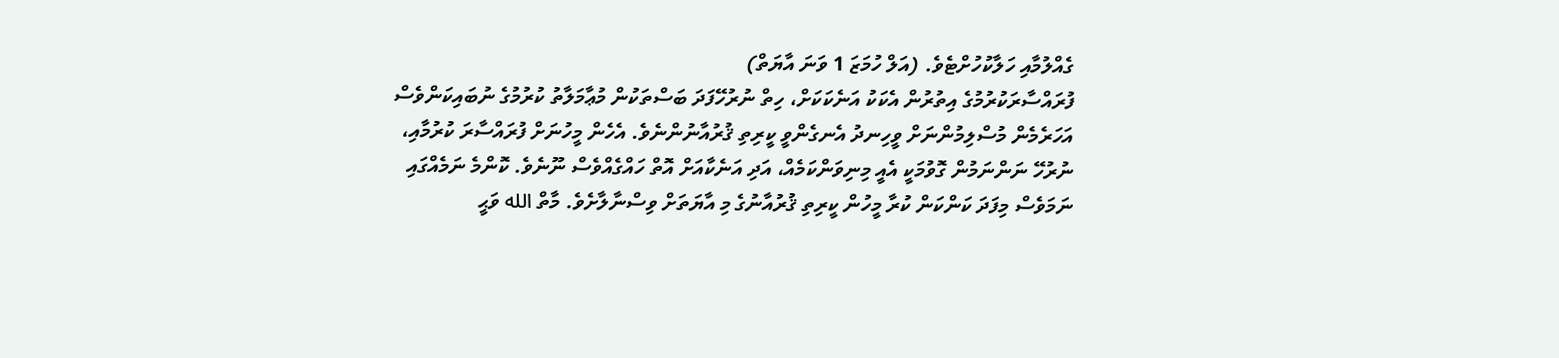ގެއްލުމާއި ހަލާކުހުށްޓެވެ. (އަލް ހުމަޒަ 1 ވަނަ އާޔަތް)
ފުރައްސާރަކުރުމުގެ އިތުރުން އެކަކު އަނެކަކަށް، ހިތް ނުރުހޭފަދަ ބަސްތަކުން މުޢާމަލާތު ކުރުމުގެ ނުބައިކަންވެސް އަހަރެމެން މުސްލިމުންނަށް ވީހިނދު އެނގެންވީ ކީރިތި ޤުރުއާނުންނެވެ. އެހެން މީހުނަށް ފުރައްސާރަ ކުރުމާއި، ނުރުހޭ ނަންނަމުން ގޮވުމަކީ އެއީ މިނިވަންކަމެއް، އަދި އަނެކާއަށް އޮތް ހައްގެއްވެސް ނޫނެވެ. ކޮންމެ ނަމެއްގައި ނަމަވެސް މިފަދަ ކަންކަން ކުރާ މީހުން ކީރިތި ޤުރުއާނުގެ މި އާޔަތަށް ވިސްނާލާށެވެ. މާތް الله ވަޙީ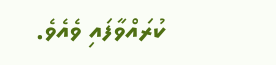ކުރައްވާފައި ވެއެވެ.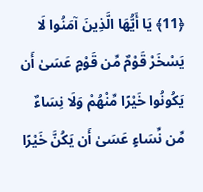﴿11﴾ يَا أَيُّهَا الَّذِينَ آمَنُوا لَا يَسْخَرْ قَوْمٌ مِّن قَوْمٍ عَسَىٰ أَن يَكُونُوا خَيْرًا مِّنْهُمْ وَلَا نِسَاءٌ مِّن نِّسَاءٍ عَسَىٰ أَن يَكُنَّ خَيْرًا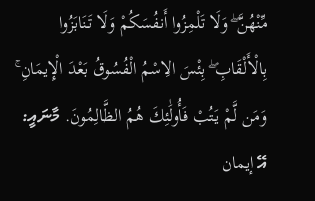مِّنْهُنَّ ۖ وَلَا تَلْمِزُوا أَنفُسَكُمْ وَلَا تَنَابَزُوا بِالْأَلْقَابِ ۖ بِئْسَ الِاسْمُ الْفُسُوقُ بَعْدَ الْإِيمَانِ ۚ وَمَن لَّمْ يَتُبْ فَأُولَٰئِكَ هُمُ الظَّالِمُونَ. މާނައީ: އޭ إيمان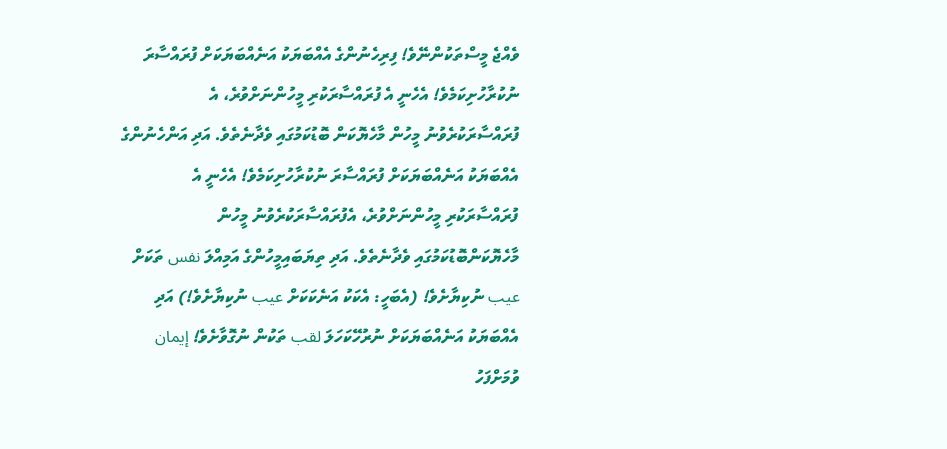ވެއްޖެ މީސްތަކުންނޭވެ! ފިރިހެނުންގެ އެއްބަޔަކު އަނެއްބަޔަކަށް ފުރައްސާރަ ނުކުރާހުށިކަމެވެ! އެހެނީ އެ ފުރައްސާރަކުރި މީހުންނަށްވުރެ، އެ ފުރައްސާރަކުރެވުނު މީހުން މާހެޔޮކަން ބޮޑުކަމުގައި ވެދާނެތެވެ. އަދި އަންހެނުންގެ އެއްބަޔަކު އަނެއްބަޔަކަށް ފުރައްސާރަ ނުކުރާހުށިކަމެވެ! އެހެނީ އެ ފުރައްސާރަކުރި މީހުންނަށްވުރެ، އެފުރައްސާރަކުރެވުނު މީހުން މާހެޔޮކަންބޮޑުކަމުގައި ވެދާނެތެވެ. އަދި ތިޔަބައިމީހުންގެ އަމިއްލަ نفس ތަކަށް عيب ނުކިޔާށެވެ! (އެބަހީ: އެކަކު އަނެކަކަށް عيب ނުކިޔާށެވެ!) އަދި އެއްބަޔަކު އަނެއްބަޔަކަށް ނުރުހޭކަހަލަ لقب ތަކުން ނުގޮވާށެވެ! إيمان ވުމަށްފަހު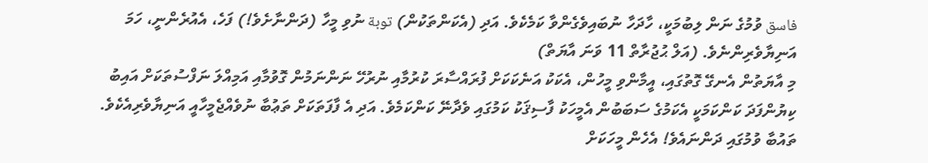فاسق ވުމުގެ ނަން ލިބުމަކީ، ހާދަހާ ނުބައިވެގެންވާ ކަމެކެވެ. އަދި (އެކަންތަކުން) توبة ނުވި މީހާ (ދަންނާށެވެ!) ފަހެ، އެއުރެންނީ، ހަމަ އަނިޔާވެރިންނެވެ. (އަލް ޙުޖުރާތް 11 ވަނަ އާޔަތް)
މި އާޔަތުން އެނގޭ ގޮތުގައި، އީމާންވި މީހުން، އެކަކު އަނެކަކަށް ފުރައްސާރަ ކުރުމާއި ނުރުހޭ ނަންނަމުން ގޮވުމާއި އަމިއްލަ ނަފްސުތަކަށް އައިބު ކިޔުންފަދަ ކަންކަމަކީ އެކަމުގެ ސަބަބުން އެމީހަކު ފާސިޤަކު ކަމުގައި ވެދާނޭ ކަންކަމެވެ. އަދި އެ ފާފަތަކަށް ތަޢުބާ ނުވެއްޖެމީހާއީ އަނިޔާވެރިއެކެވެ.
ތައުބާ ވުމުގައި ދަންނައެވެ! އެހެން މީހަކަށް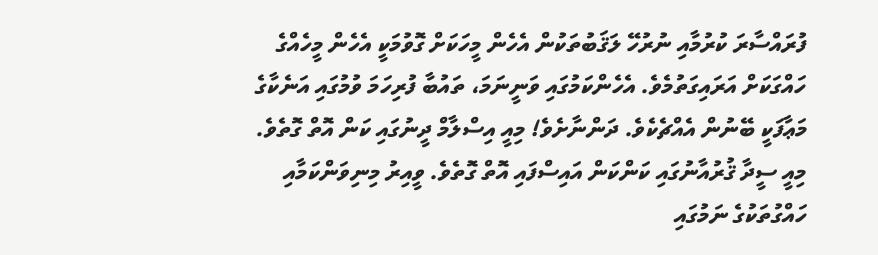ފުރައްސާރަ ކުރުމާއި ނުރުހޭ ލަޤަބުތަކުން އެހެން މީހަކަށް ގޮވުމަކީ އެހެން މީހެއްގެ ހައްގަކަށް އަރައިގަތުމެވެ. އެހެންކަމުގައި ވަނީނަމަ، ތައުބާ ފުރިހަމަ ވުމުގައި އަނެކާގެ މަޢާފަކީ ބޭނުން އެއްޗެކެވެ. ދަންނާށެވެ! މިއީ އިސްލާމް ދީނުގައި ކަން އޮތް ގޮތެވެ. މިއީ ސީދާ ޤުރުއާނުގައި ކަންކަން އައިސްފައި އޮތް ގޮތެވެ. ވީއިރު މިނިވަންކަމާއި ހައްގުތަކުގެ ނަމުގައި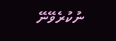ނުކުރެވޭނޭ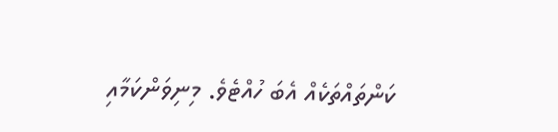ކަންތައްތަކެއް އެބަ ހުއްޓެވެ. މިނިވަންކަމާއި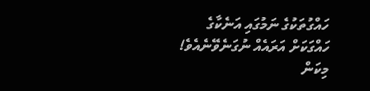ހައްގުތަކުގެ ނަމުގައި އަނެކާގެ ހައްގަކަށް އަރައެއް ނުގަނެވޭނެއެވެ! މިކަން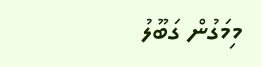މިމަގުން ގަބޫލު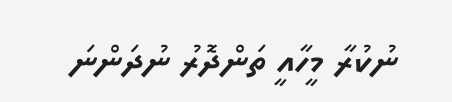ނުކުރާ މީހާއީ ތަންދޮރު ނުދަންނަ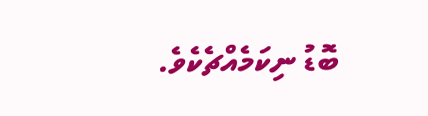ބޮޑު ނިކަމެއްޗެކެވެ.